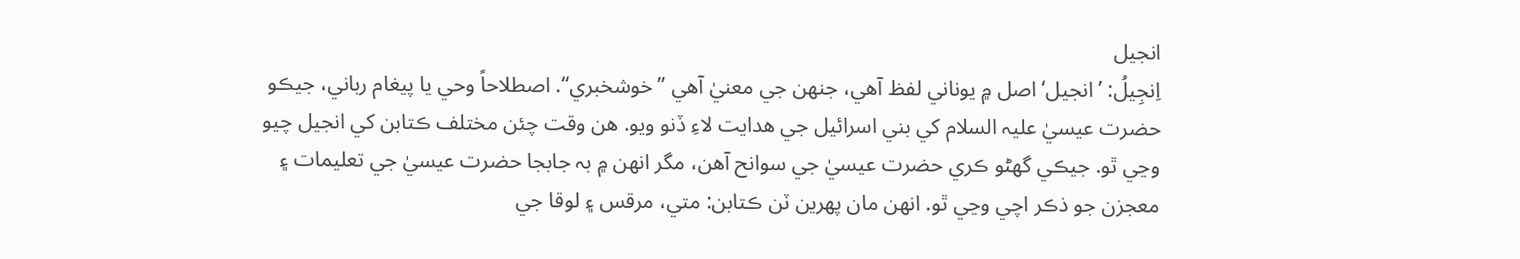انجيل
اِنجِيلُ: ’انجيل‘ اصل ۾ يوناني لفظ آهي، جنهن جي معنيٰ آهي ”خوشخبري“. اصطلاحاً وحي يا پيغام رباني، جيڪو حضرت عيسيٰ عليہ السلام کي بني اسرائيل جي هدايت لاءِ ڏنو ويو. هن وقت چئن مختلف ڪتابن کي انجيل چيو وڃي ٿو. جيڪي گهڻو ڪري حضرت عيسيٰ جي سوانح آهن، مگر انهن ۾ بہ جابجا حضرت عيسيٰ جي تعليمات ۽ معجزن جو ذڪر اچي وڃي ٿو. انهن مان پهرين ٽن ڪتابن: متي، مرقس ۽ لوقا جي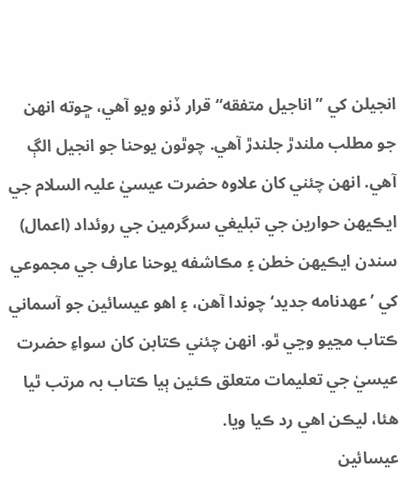انجيلن کي ”اناجيل متفقه“ قرار ڏنو ويو آهي، ڇوته انهن جو مطلب ملندڙ جلندڙ آهي. چوٿون يوحنا جو انجيل الڳ آهي. انهن چئني کان علاوہ حضرت عيسيٰ عليہ السلام جي ايڪيهن حوارين جي تبليغي سرگرمين جي روئداد (اعمال) سندن ايڪيهن خطن ۽ مڪاشفه يوحنا عارف جي مجموعي کي ’عهدنامه جديد‘ چوندا آهن، ۽ اهو عيسائين جو آسماني ڪتاب مڃيو وڃي ٿو. انهن چئني ڪتابن کان سواءِ حضرت عيسيٰ جي تعليمات متعلق ڪئين ٻيا ڪتاب بہ مرتب ٿيا هئا، ليڪن اهي رد ڪيا ويا.
عيسائين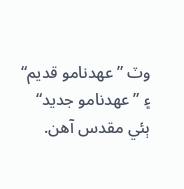وٽ ”عهدنامو قديم“ ۽ ”عهدنامو جديد“ ٻئي مقدس آهن.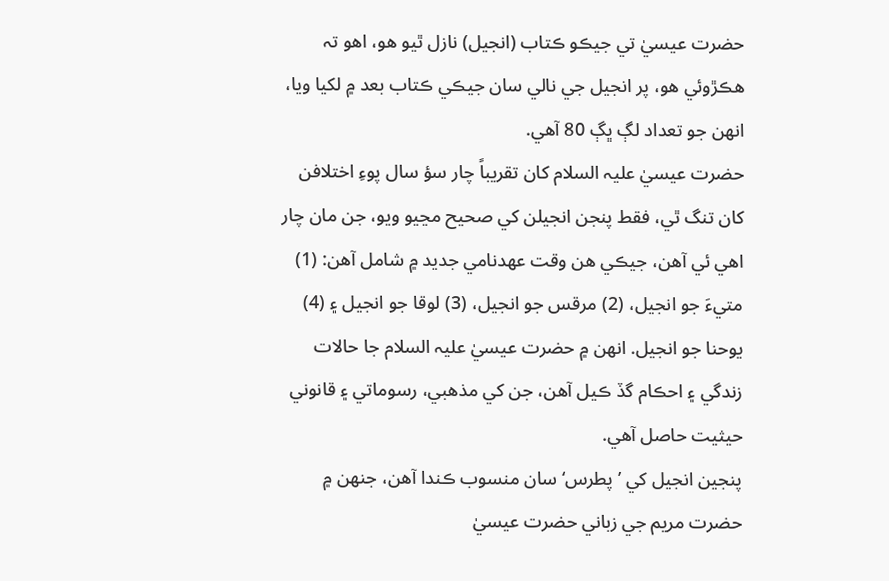حضرت عيسيٰ تي جيڪو ڪتاب (انجيل) نازل ٿيو هو، اهو تہ هڪڙوئي هو، پر انجيل جي نالي سان جيڪي ڪتاب بعد ۾ لکيا ويا، انهن جو تعداد لڳ ڀڳ 80 آهي.
حضرت عيسيٰ عليہ السلام کان تقريباً چار سؤ سال پوءِ اختلافن کان تنگ ٿي، فقط پنجن انجيلن کي صحيح مڃيو ويو، جن مان چار اهي ئي آهن، جيڪي هن وقت عهدنامي جديد ۾ شامل آهن: (1) متيءَ جو انجيل، (2) مرقس جو انجيل، (3) لوقا جو انجيل ۽ (4) يوحنا جو انجيل. انهن ۾ حضرت عيسيٰ عليہ السلام جا حالات زندگي ۽ احڪام گڏ ڪيل آهن، جن کي مذهبي، رسوماتي ۽ قانوني حيثيت حاصل آهي.
پنجين انجيل کي ’پطرس‘ سان منسوب ڪندا آهن، جنهن ۾ حضرت مريم جي زباني حضرت عيسيٰ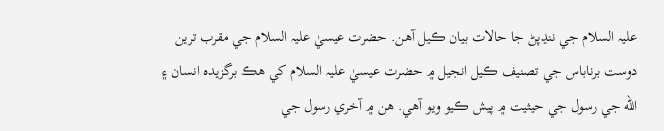عليہ السلام جي ننڍپڻ جا حالات بيان ڪيل آهن. حضرت عيسيٰ عليہ السلام جي مقرب ترين دوست برناباس جي تصنيف ڪيل انجيل ۾ حضرت عيسيٰ عليہ السلام کي هڪ برگزيده انسان ۽ الله جي رسول جي حيثيت ۾ پيش ڪيو ويو آهي. هن ۾ آخري رسول جي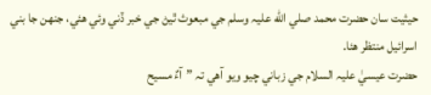حيثيت سان حضرت محمد صلي الله عليہ وسلم جي مبعوث ٿيڻ جي خبر ڏني وئي هئي، جنهن جا بني اسرائيل منتظر هئا.
حضرت عيسيٰ عليہ السلام جي زباني چيو ويو آهي تہ ”آءٌ مسيح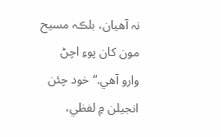نہ آهيان، بلڪہ مسيح مون کان پوءِ اچڻ وارو آهي.“ خود چئن انجيلن ۾ لفظي،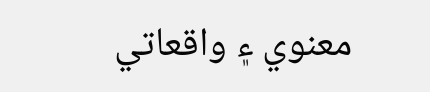معنوي ۽ واقعاتي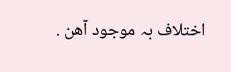اختلاف بہ موجود آهن .